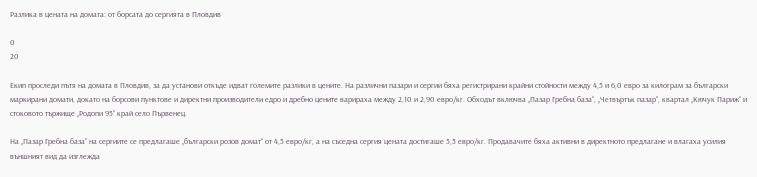Разлика в цената на домата: от борсата до сергията в Пловдив

0
20

Екип проследи пътя на домата в Пловдив, за да установи откъде идват големите разлики в цените. На различни пазари и сергии бяха регистрирани крайни стойности между 4,5 и 6,0 евро за килограм за български маркирани домати, докато на борсови пунктове и директни производители едро и дребно цените варираха между 2,10 и 2,90 евро/кг. Обходът включва „Пазар Гребна база“, „Четвъртък пазар“, квартал „Кючук Париж“ и стоковото тържище „Родопи 95“ край село Първенец.

На „Пазар Гребна база“ на сергиите се предлагаше „български розов домат“ от 4,5 евро/кг, а на съседна сергия цената достигаше 5,5 евро/кг. Продавачите бяха активни в директното предлагане и влагаха усилия външният вид да изглежда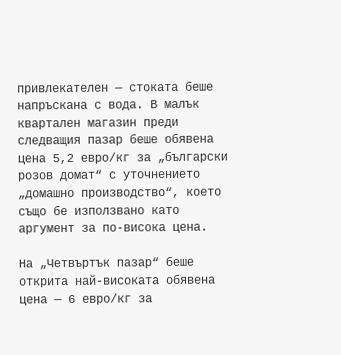привлекателен — стоката беше напръскана с вода. В малък квартален магазин преди следващия пазар беше обявена цена 5,2 евро/кг за „български розов домат“ с уточнението „домашно производство“, което също бе използвано като аргумент за по-висока цена.

На „Четвъртък пазар“ беше открита най-високата обявена цена — 6 евро/кг за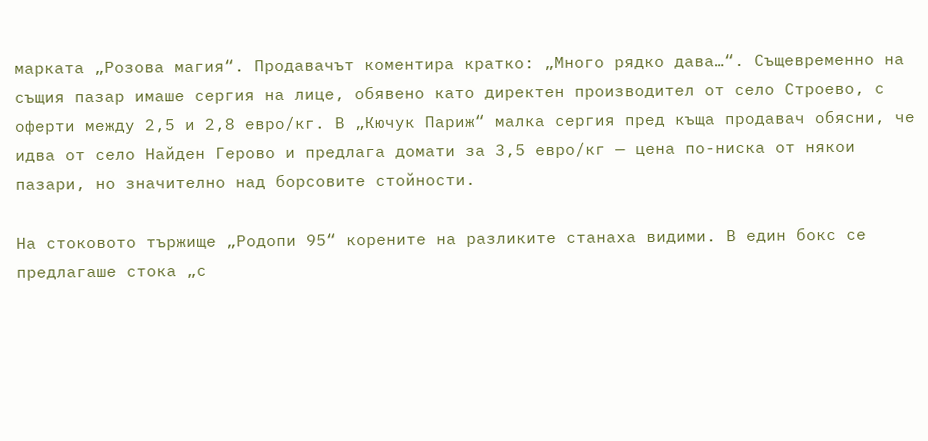марката „Розова магия“. Продавачът коментира кратко: „Много рядко дава…“. Същевременно на същия пазар имаше сергия на лице, обявено като директен производител от село Строево, с оферти между 2,5 и 2,8 евро/кг. В „Кючук Париж“ малка сергия пред къща продавач обясни, че идва от село Найден Герово и предлага домати за 3,5 евро/кг — цена по-ниска от някои пазари, но значително над борсовите стойности.

На стоковото тържище „Родопи 95“ корените на разликите станаха видими. В един бокс се предлагаше стока „с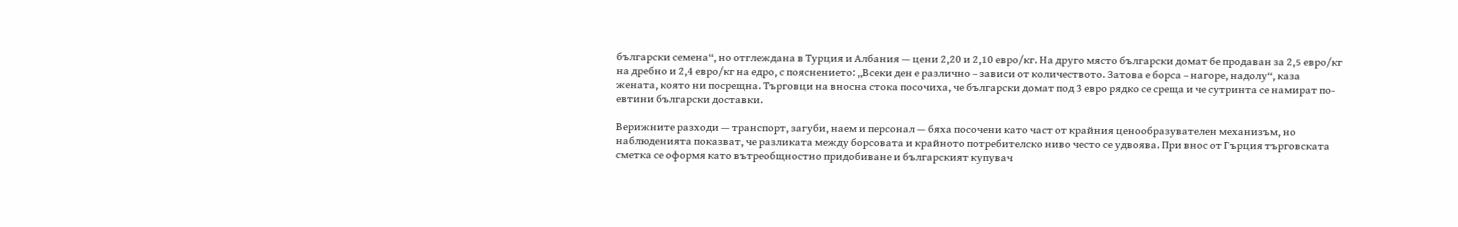български семена“, но отглеждана в Турция и Албания — цени 2,20 и 2,10 евро/кг. На друго място български домат бе продаван за 2,5 евро/кг на дребно и 2,4 евро/кг на едро, с пояснението: „Всеки ден е различно – зависи от количеството. Затова е борса – нагоре, надолу“, каза жената, която ни посрещна. Търговци на вносна стока посочиха, че български домат под 3 евро рядко се среща и че сутринта се намират по-евтини български доставки.

Верижните разходи — транспорт, загуби, наем и персонал — бяха посочени като част от крайния ценообразувателен механизъм, но наблюденията показват, че разликата между борсовата и крайното потребителско ниво често се удвоява. При внос от Гърция търговската сметка се оформя като вътреобщностно придобиване и българският купувач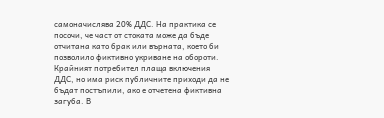самоначислява 20% ДДС. На практика се посочи, че част от стоката може да бъде отчитана като брак или върната, което би позволило фиктивно укриване на обороти. Крайният потребител плаща включения ДДС, но има риск публичните приходи да не бъдат постъпили, ако е отчетена фиктивна загуба. В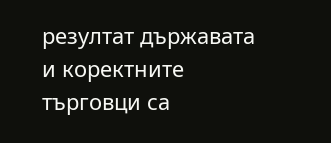резултат държавата и коректните търговци са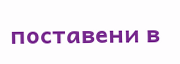поставени в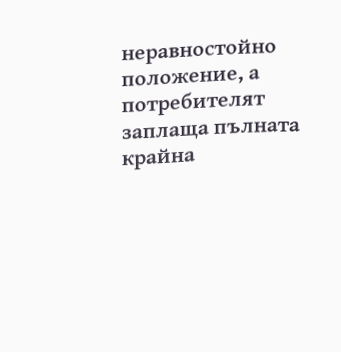неравностойно положение, а потребителят заплаща пълната крайна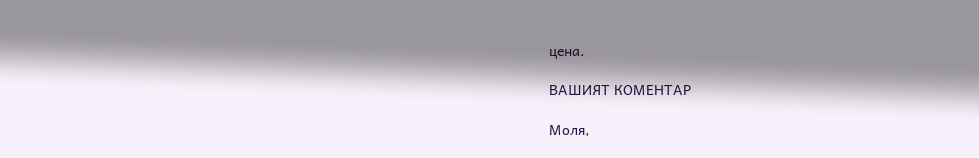цена.

ВАШИЯТ КОМЕНТАР

Моля,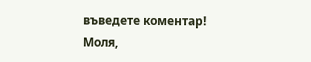въведете коментар!
Моля,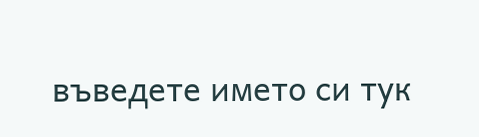въведете името си тук